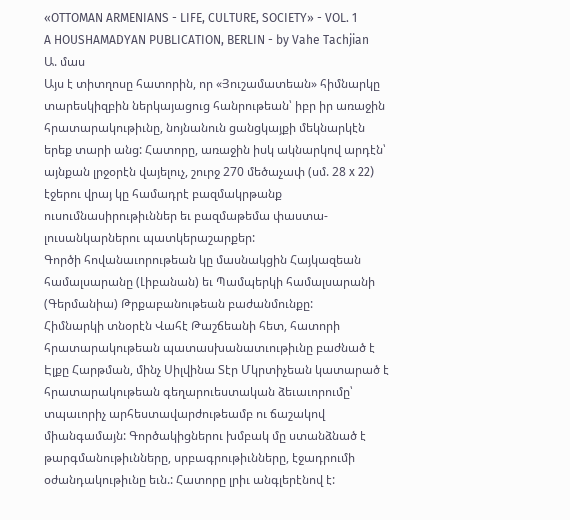«OTTOMAN ARMENIANS - LIFE, CULTURE, SOCIETY» - VOL. 1
A HOUSHAMADYAN PUBLICATION, BERLIN - by Vahe Tachjian
Ա. մաս
Այս է տիտղոսը հատորին, որ «Յուշամատեան» հիմնարկը տարեսկիզբին ներկայացուց հանրութեան՝ իբր իր առաջին հրատարակութիւնը, նոյնանուն ցանցկայքի մեկնարկէն երեք տարի անց: Հատորը, առաջին իսկ ակնարկով արդէն՝ այնքան լրջօրէն վայելուչ, շուրջ 270 մեծաչափ (սմ. 28 x 22) էջերու վրայ կը համադրէ բազմակրթանք ուսումնասիրութիւններ եւ բազմաթեմա փաստա-լուսանկարներու պատկերաշարքեր:
Գործի հովանաւորութեան կը մասնակցին Հայկազեան համալսարանը (Լիբանան) եւ Պամպերկի համալսարանի (Գերմանիա) Թրքաբանութեան բաժանմունքը:
Հիմնարկի տնօրէն Վահէ Թաշճեանի հետ, հատորի հրատարակութեան պատասխանատւութիւնը բաժնած է Էլքը Հարթման, մինչ Սիլվինա Տէր Մկրտիչեան կատարած է հրատարակութեան գեղարուեստական ձեւաւորումը՝ տպաւորիչ արհեստավարժութեամբ ու ճաշակով միանգամայն: Գործակիցներու խմբակ մը ստանձնած է թարգմանութիւնները, սրբագրութիւնները, էջադրումի օժանդակութիւնը եւն.: Հատորը լրիւ անգլերէնով է: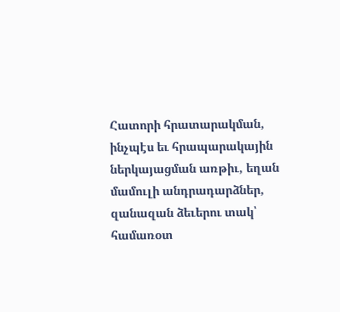Հատորի հրատարակման, ինչպէս եւ հրապարակային ներկայացման առթիւ, եղան մամուլի անդրադարձներ, զանազան ձեւերու տակ՝ համառօտ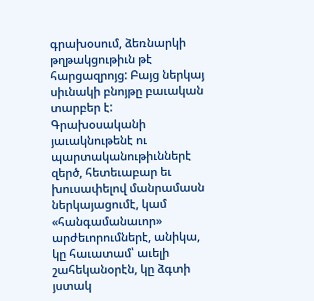գրախօսում, ձեռնարկի թղթակցութիւն թէ հարցազրոյց: Բայց ներկայ սիւնակի բնոյթը բաւական տարբեր է: Գրախօսականի յաւակնութենէ ու պարտականութիւններէ զերծ, հետեւաբար եւ խուսափելով մանրամասն ներկայացումէ, կամ «հանգամանաւոր» արժեւորումներէ, անիկա, կը հաւատամ՝ աւելի շահեկանօրէն, կը ձգտի յստակ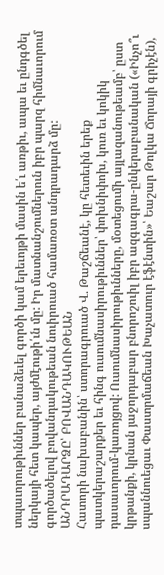տպաւորութիւններ բանաձեւել գործի կամ երեւոյթի մասին ե՛ւ առթիւ, ապա եւ ընդգծել ներկայի հետ կապեր, այժմէութի՛ւն մը: Իր մատնանշումներուն իբր պարզ հիմնաւորում գործածելով բովանդակութեան նուիրուած համառօտ անդրադարձ մը:
ԱՆԴՐԱԴԱՐՁԸ՝ ԲՈՎԱՆԴԱԿՈՒԹԵԱՆ
Հատորի նախաբանին՝ ստորագրուած Վ. Թաշճեանէ, կը հետեւին երեք պատկերաշարքեր եւ հինգ ուսումնասիրութիւններ՝ փոխնիփոխ, կուռ եւ կոկիկ դասաւորում-կառոյցով: Ուսումնասիրութիւնները, մօտեցումի այլազանութեամբ՝ ըստ կրթանքի, կրնան յաջորդաբար բնորոշուիլ իբր ազգագրա-ընկերաբանական («Ինչո՞ւ սպաննուեցաւ Փաստրմաճեան Խաչատուր էֆէնտին»՝ Եաշար Թոլկա Ճորայի գրիչէն),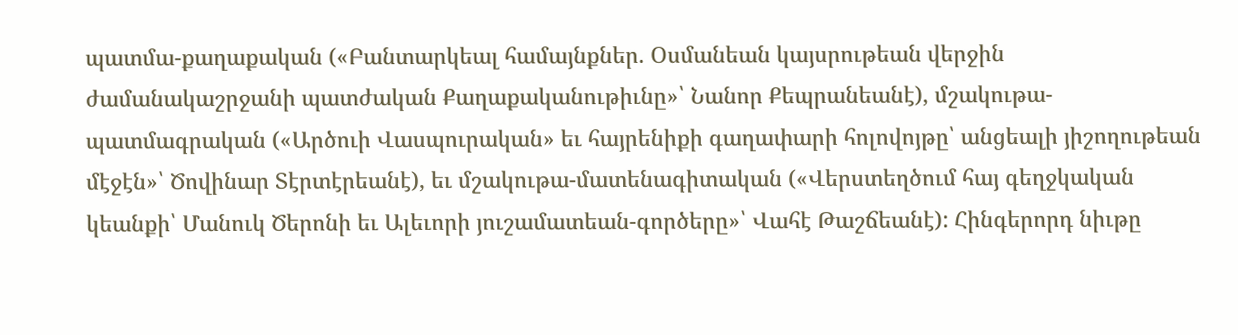պատմա-քաղաքական («Բանտարկեալ համայնքներ. Օսմանեան կայսրութեան վերջին ժամանակաշրջանի պատժական Քաղաքականութիւնը»՝ Նանոր Քեպրանեանէ), մշակութա-պատմագրական («Արծուի Վասպուրական» եւ հայրենիքի գաղափարի հոլովոյթը՝ անցեալի յիշողութեան մէջէն»՝ Ծովինար Տէրտէրեանէ), եւ մշակութա-մատենագիտական («Վերստեղծում հայ գեղջկական կեանքի՝ Մանուկ Ծերոնի եւ Ալեւորի յուշամատեան-գործերը»՝ Վահէ Թաշճեանէ): Հինգերորդ նիւթը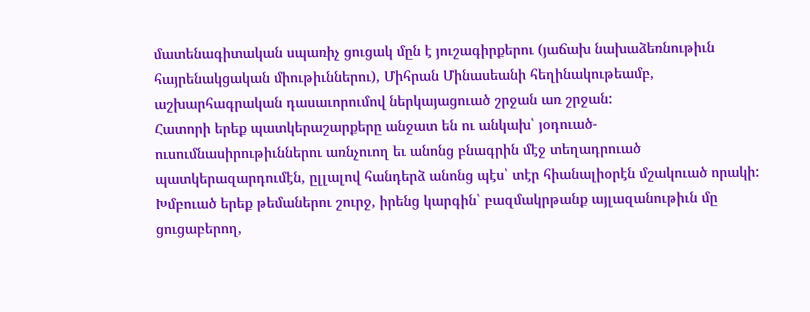մատենագիտական սպառիչ ցուցակ մըն է յուշագիրքերու (յաճախ նախաձեռնութիւն հայրենակցական միութիւններու), Միհրան Մինասեանի հեղինակութեամբ, աշխարհագրական դասաւորումով ներկայացուած շրջան առ շրջան:
Հատորի երեք պատկերաշարքերը անջատ են ու անկախ՝ յօդուած-ուսումնասիրութիւններու առնչուող եւ անոնց բնագրին մէջ տեղադրուած պատկերազարդումէն, ըլլալով հանդերձ անոնց պէս՝ տէր հիանալիօրէն մշակուած որակի: Խմբուած երեք թեմաներու շուրջ, իրենց կարգին՝ բազմակրթանք այլազանութիւն մը ցուցաբերող,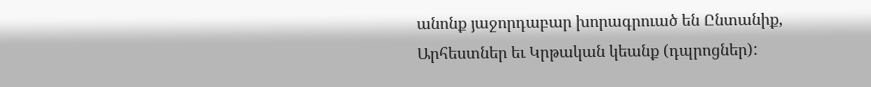անոնք յաջորդաբար խորագրուած են Ընտանիք, Արհեստներ եւ Կրթական կեանք (դպրոցներ):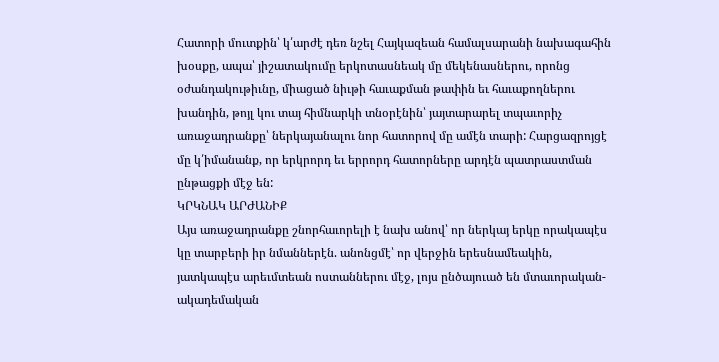Հատորի մուտքին՝ կ՛արժէ դեռ նշել Հայկազեան համալսարանի նախագահին խօսքը, ապա՝ յիշատակումը երկոտասնեակ մը մեկենասներու, որոնց օժանդակութիւնը, միացած նիւթի հաւաքման թափին եւ հաւաքողներու խանդին, թոյլ կու տայ հիմնարկի տնօրէնին՝ յայտարարել տպաւորիչ առաջադրանքը՝ ներկայանալու նոր հատորով մը ամէն տարի: Հարցազրոյցէ մը կ՛իմանանք, որ երկրորդ եւ երրորդ հատորները արդէն պատրաստման ընթացքի մէջ են:
ԿՐԿՆԱԿ ԱՐԺԱՆԻՔ
Այս առաջադրանքը շնորհաւորելի է նախ անով՝ որ ներկայ երկը որակապէս կը տարբերի իր նմաններէն. անոնցմէ՝ որ վերջին երեսնամեակին, յատկապէս արեւմտեան ոստաններու մէջ, լոյս ընծայուած են մտաւորական-ակադեմական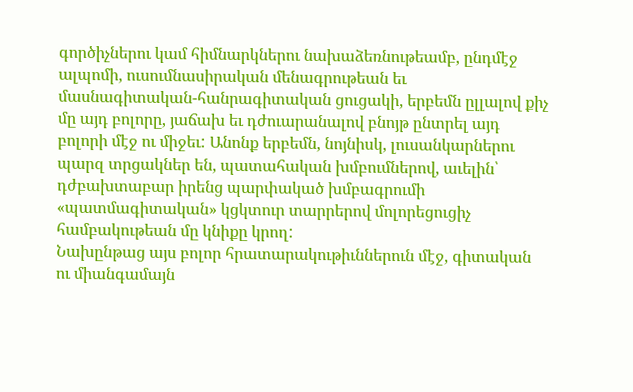գործիչներու կամ հիմնարկներու նախաձեռնութեամբ, ընդմէջ ալպոմի, ուսումնասիրական մենագրութեան եւ մասնագիտական-հանրագիտական ցուցակի, երբեմն ըլլալով քիչ մը այդ բոլորը, յաճախ եւ դժուարանալով բնոյթ ընտրել այդ բոլորի մէջ ու միջեւ: Անոնք երբեմն, նոյնիսկ, լուսանկարներու պարզ տրցակներ են, պատահական խմբումներով, աւելին՝ դժբախտաբար իրենց պարփակած խմբագրումի «պատմագիտական» կցկտուր տարրերով մոլորեցուցիչ համբակութեան մը կնիքը կրող:
Նախընթաց այս բոլոր հրատարակութիւններուն մէջ, գիտական ու միանգամայն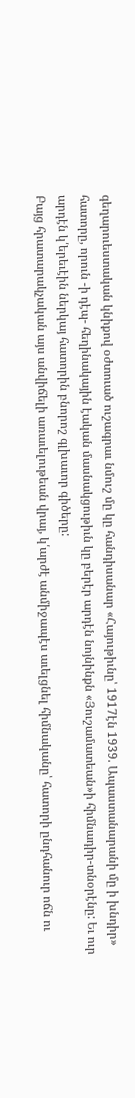գեղարուեստական կնիքով օժտուած ուշագրաւ նմուշ մը կը հանդիսանար «Հայութիւնը՝ 1917էն 1939. Ապաստանարանի մը ի խնդիր» հատորը, որուն -ի դէպ- հեղինակային էական մասնակցութիւն կը բերէր արդէն նոյնինքն «Յուշամատեան»ի հիմնադիր-տնօրէնը: Եւ ուր արդէն կ՛երեւէին ներկայ հատորին բնորոշ գլխաւոր գիծերը:
Բայց հրատարակչական այս անվիճելի առաւելութեան վրայ, կ՛արժէ անմիջապէս աւելցնել հիմնականը՝ հատորի ընդհանուր ոճն ու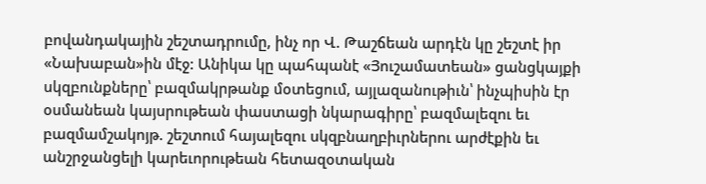բովանդակային շեշտադրումը, ինչ որ Վ. Թաշճեան արդէն կը շեշտէ իր «Նախաբան»ին մէջ: Անիկա կը պահպանէ «Յուշամատեան» ցանցկայքի սկզբունքները՝ բազմակրթանք մօտեցում, այլազանութիւն՝ ինչպիսին էր օսմանեան կայսրութեան փաստացի նկարագիրը՝ բազմալեզու եւ բազմամշակոյթ. շեշտում հայալեզու սկզբնաղբիւրներու արժէքին եւ անշրջանցելի կարեւորութեան հետազօտական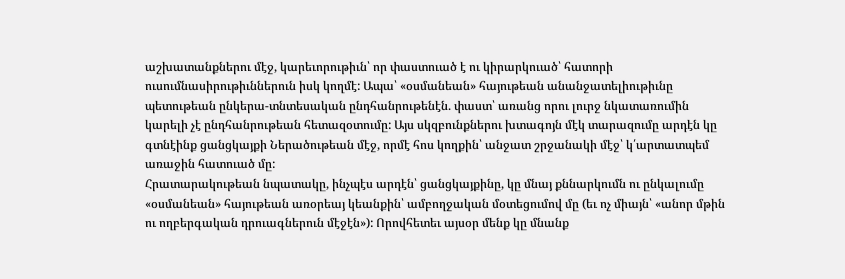աշխատանքներու մէջ, կարեւորութիւն՝ որ փաստուած է ու կիրարկուած՝ հատորի ուսումնասիրութիւններուն իսկ կողմէ: Ապա՝ «օսմանեան» հայութեան անանջատելիութիւնը պետութեան ընկերա-տնտեսական ընդհանրութենէն. փաստ՝ առանց որու լուրջ նկատառումին կարելի չէ ընդհանրութեան հետազօտումը: Այս սկզբունքներու խտագոյն մէկ տարազումը արդէն կը գտնէինք ցանցկայքի Ներածութեան մէջ, որմէ հոս կողքին՝ անջատ շրջանակի մէջ՝ կ՛արտատպեմ առաջին հատուած մը:
Հրատարակութեան նպատակը, ինչպէս արդէն՝ ցանցկայքինը, կը մնայ քննարկումն ու ընկալումը «օսմանեան» հայութեան առօրեայ կեանքին՝ ամբողջական մօտեցումով մը (եւ ոչ միայն՝ «անոր մթին ու ողբերգական դրուագներուն մէջէն»): Որովհետեւ այսօր մենք կը մնանք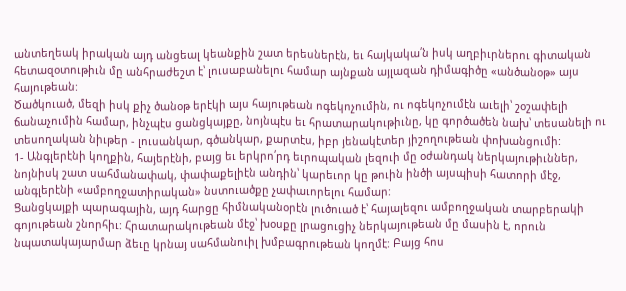անտեղեակ իրական այդ անցեալ կեանքին շատ երեսներէն, եւ հայկակա՛ն իսկ աղբիւրներու գիտական հետազօտութիւն մը անհրաժեշտ է՝ լուսաբանելու համար այնքան այլազան դիմագիծը «անծանօթ» այս հայութեան:
Ծածկուած, մեզի իսկ քիչ ծանօթ երէկի այս հայութեան ոգեկոչումին, ու ոգեկոչումէն աւելի՝ շօշափելի ճանաչումին համար, ինչպէս ցանցկայքը, նոյնպէս եւ հրատարակութիւնը, կը գործածեն նախ՝ տեսանելի ու տեսողական նիւթեր - լուսանկար, գծանկար, քարտէս, իբր յենակէտեր յիշողութեան փոխանցումի:
1- Անգլերէնի կողքին, հայերէնի, բայց եւ երկրո՛րդ եւրոպական լեզուի մը օժանդակ ներկայութիւններ, նոյնիսկ շատ սահմանափակ, փափաքելիէն անդին՝ կարեւոր կը թուին ինծի այսպիսի հատորի մէջ, անգլերէնի «ամբողջատիրական» նստուածքը չափաւորելու համար:
Ցանցկայքի պարագային, այդ հարցը հիմնականօրէն լուծուած է՝ հայալեզու ամբողջական տարբերակի գոյութեան շնորհիւ: Հրատարակութեան մէջ՝ խօսքը լրացուցիչ ներկայութեան մը մասին է, որուն նպատակայարմար ձեւը կրնայ սահմանուիլ խմբագրութեան կողմէ: Բայց հոս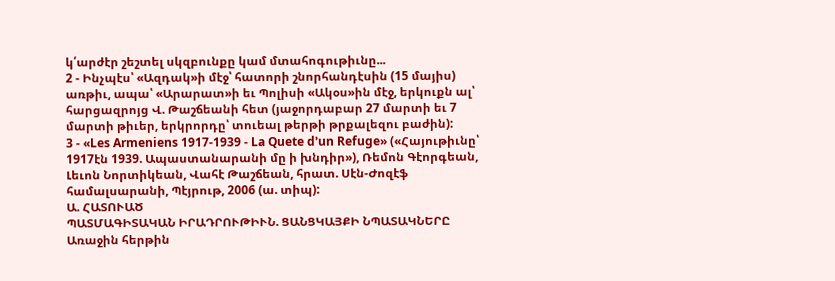կ՛արժէր շեշտել սկզբունքը կամ մտահոգութիւնը...
2 - Ինչպէս՝ «Ազդակ»ի մէջ՝ հատորի շնորհանդէսին (15 մայիս) առթիւ, ապա՝ «Արարատ»ի եւ Պոլիսի «Ակօս»ին մէջ, երկուքն ալ՝ հարցազրոյց Վ. Թաշճեանի հետ (յաջորդաբար 27 մարտի եւ 7 մարտի թիւեր, երկրորդը՝ տուեալ թերթի թրքալեզու բաժին):
3 - «Les Armeniens 1917-1939 - La Quete d՚un Refuge» («Հայութիւնը՝ 1917էն 1939. Ապաստանարանի մը ի խնդիր»), Ռեմոն Գէորգեան, Լեւոն Նորտիկեան, Վահէ Թաշճեան, հրատ. Սէն-Ժոզէֆ համալսարանի, Պէյրութ, 2006 (ա. տիպ):
Ա. ՀԱՏՈՒԱԾ
ՊԱՏՄԱԳԻՏԱԿԱՆ ԻՐԱԴՐՈՒԹԻՒՆ. ՑԱՆՑԿԱՅՔԻ ՆՊԱՏԱԿՆԵՐԸ
Առաջին հերթին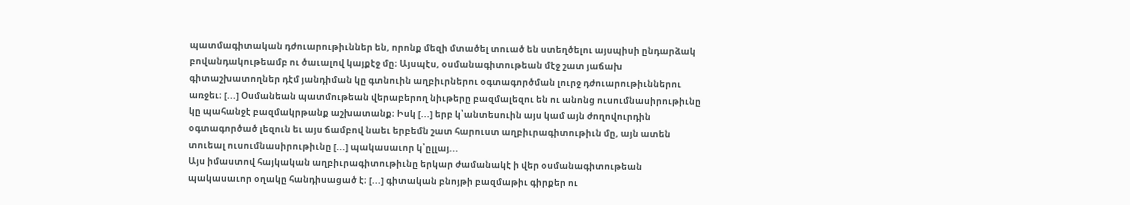պատմագիտական դժուարութիւններ են, որոնք մեզի մտածել տուած են ստեղծելու այսպիսի ընդարձակ բովանդակութեամբ ու ծաւալով կայքէջ մը։ Այսպէս, օսմանագիտութեան մէջ շատ յաճախ գիտաշխատողներ դէմ յանդիման կը գտնուին աղբիւրներու օգտագործման լուրջ դժուարութիւններու առջեւ։ [...] Օսմանեան պատմութեան վերաբերող նիւթերը բազմալեզու են ու անոնց ուսումնասիրութիւնը կը պահանջէ բազմակրթանք աշխատանք։ Իսկ [...] երբ կ՝անտեսուին այս կամ այն ժողովուրդին օգտագործած լեզուն եւ այս ճամբով նաեւ երբեմն շատ հարուստ աղբիւրագիտութիւն մը, այն ատեն տուեալ ուսումնասիրութիւնը [...] պակասաւոր կ՝ըլլայ...
Այս իմաստով հայկական աղբիւրագիտութիւնը երկար ժամանակէ ի վեր օսմանագիտութեան պակասաւոր օղակը հանդիսացած է։ [...] գիտական բնոյթի բազմաթիւ գիրքեր ու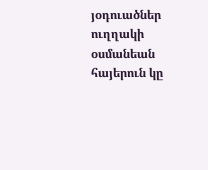յօդուածներ ուղղակի օսմանեան հայերուն կը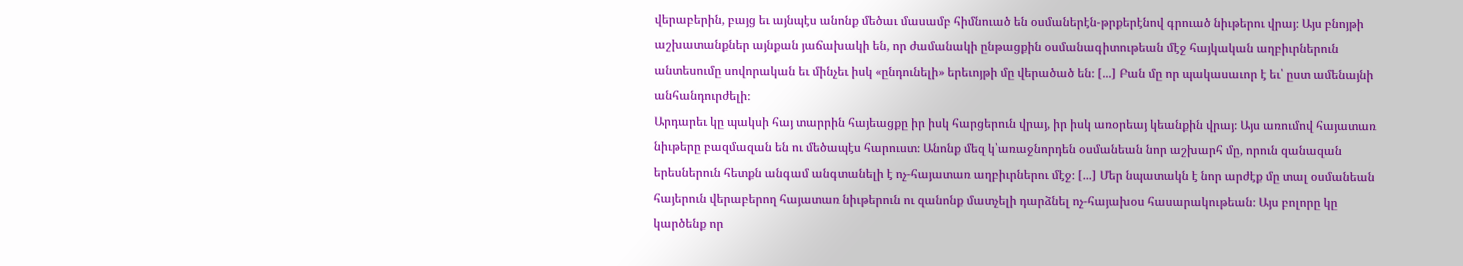վերաբերին, բայց եւ այնպէս անոնք մեծաւ մասամբ հիմնուած են օսմաներէն-թրքերէնով գրուած նիւթերու վրայ։ Այս բնոյթի աշխատանքներ այնքան յաճախակի են, որ ժամանակի ընթացքին օսմանագիտութեան մէջ հայկական աղբիւրներուն անտեսումը սովորական եւ մինչեւ իսկ «ընդունելի» երեւոյթի մը վերածած են։ [...] Բան մը որ պակասաւոր է եւ՝ ըստ ամենայնի անհանդուրժելի։
Արդարեւ կը պակսի հայ տարրին հայեացքը իր իսկ հարցերուն վրայ, իր իսկ առօրեայ կեանքին վրայ։ Այս առումով հայատառ նիւթերը բազմազան են ու մեծապէս հարուստ։ Անոնք մեզ կ՝առաջնորդեն օսմանեան նոր աշխարհ մը, որուն զանազան երեսներուն հետքն անգամ անգտանելի է ոչ-հայատառ աղբիւրներու մէջ։ [...] Մեր նպատակն է նոր արժէք մը տալ օսմանեան հայերուն վերաբերող հայատառ նիւթերուն ու զանոնք մատչելի դարձնել ոչ-հայախօս հասարակութեան։ Այս բոլորը կը կարծենք որ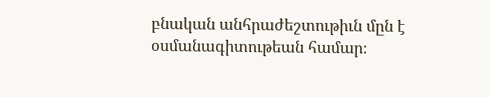բնական անհրաժեշտութիւն մըն է օսմանագիտութեան համար։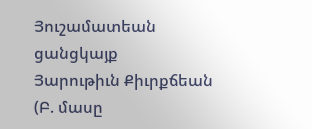Յուշամատեան ցանցկայք
Յարութիւն Քիւրքճեան
(Բ. մասը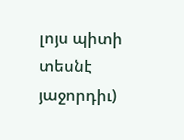լոյս պիտի տեսնէ յաջորդիւ)